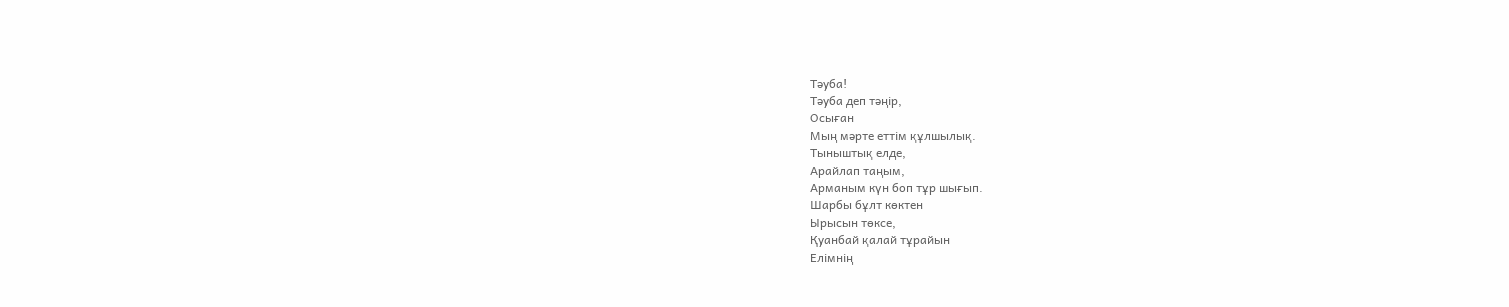Тәуба!
Тәуба деп тәңір,
Осыған
Мың мәрте еттім құлшылық.
Тыныштық елде,
Арайлап таңым,
Арманым күн боп тұр шығып.
Шарбы бұлт көктен
Ырысын төксе,
Қуанбай қалай тұрайын
Елімнің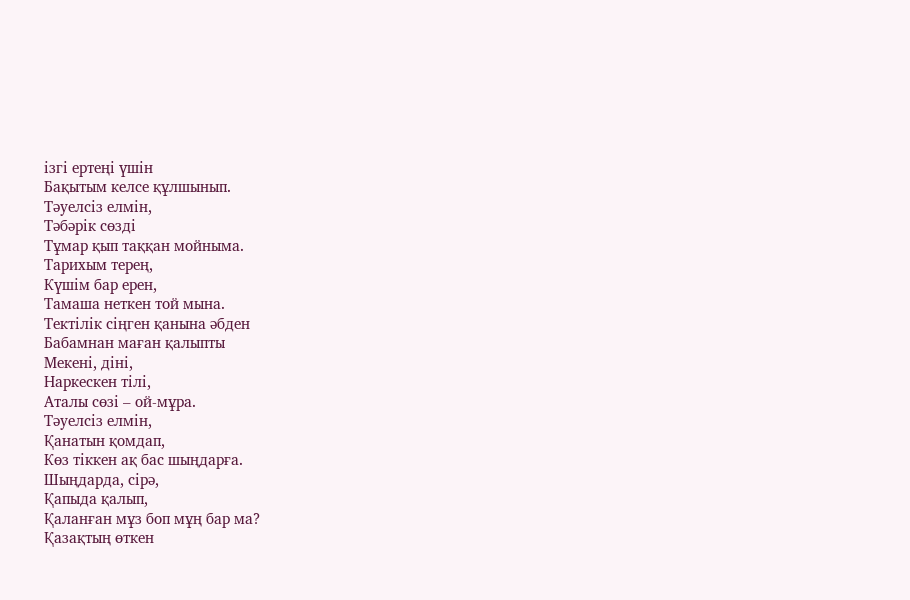ізгі ертеңі үшін
Бақытым келсе құлшынып.
Тәуелсіз елмін,
Тәбәрік сөзді
Тұмар қып таққан мойныма.
Тарихым терең,
Күшім бар ерен,
Тамаша неткен той мына.
Тектілік сіңген қанына әбден
Бабамнан маған қалыпты
Мекені, діні,
Наркескен тілі,
Аталы сөзі – ой-мұра.
Тәуелсіз елмін,
Қанатын қомдап,
Көз тіккен ақ бас шыңдарға.
Шыңдарда, сірә,
Қапыда қалып,
Қаланған мұз боп мұң бар ма?
Қазақтың өткен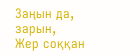Заңын да, зарын,
Жер соққан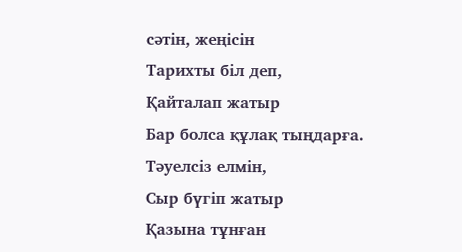сәтін, жеңісін
Тарихты біл деп,
Қайталап жатыр
Бар болса құлақ тыңдарға.
Тәуелсіз елмін,
Сыр бүгіп жатыр
Қазына тұнған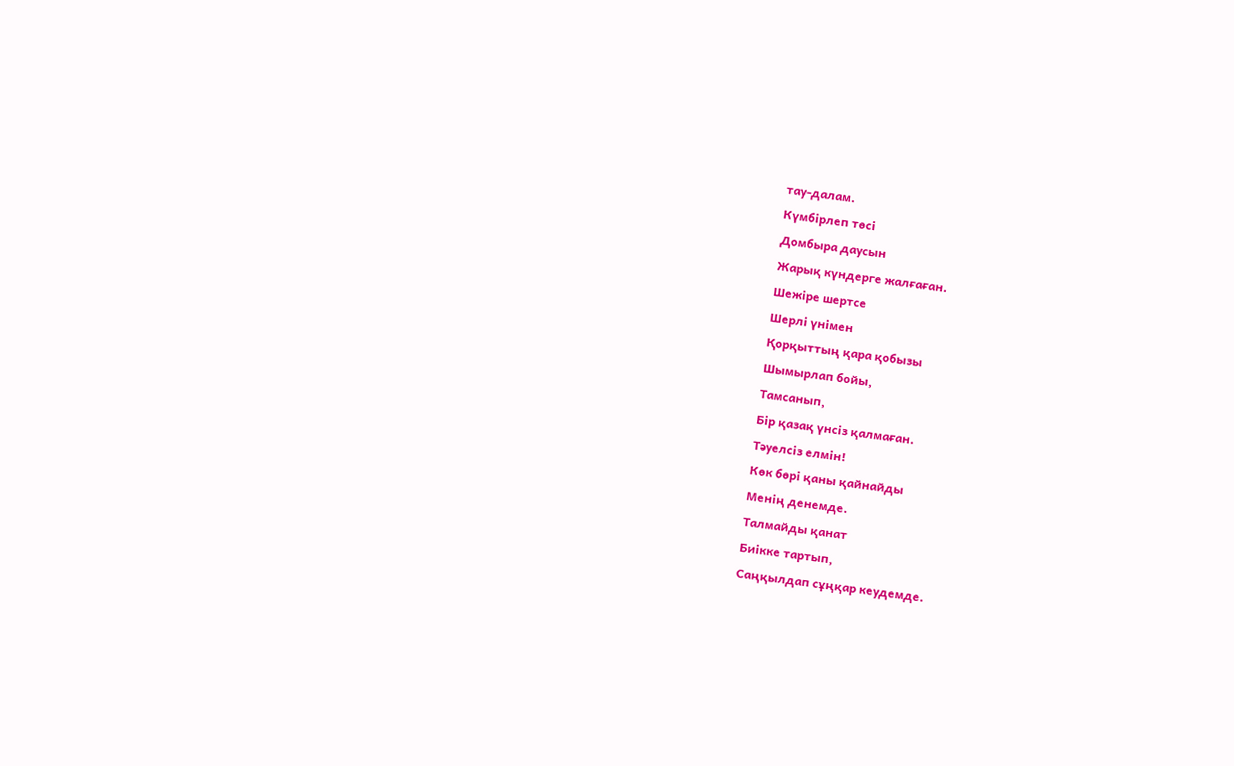тау-далам.
Күмбірлеп төсі
Домбыра даусын
Жарық күндерге жалғаған.
Шежіре шертсе
Шерлі үнімен
Қорқыттың қара қобызы
Шымырлап бойы,
Тамсанып,
Бір қазақ үнсіз қалмаған.
Тәуелсіз елмін!
Көк бөрі қаны қайнайды
Менің денемде.
Талмайды қанат
Биікке тартып,
Саңқылдап сұңқар кеудемде.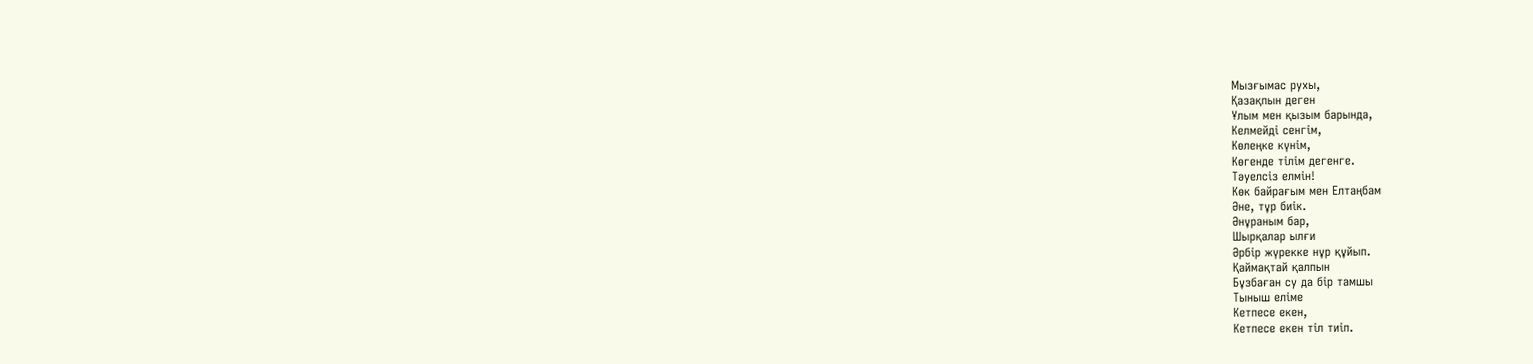Мызғымас рухы,
Қазақпын деген
Ұлым мен қызым барында,
Келмейді сенгім,
Көлеңке күнім,
Көгенде тілім дегенге.
Тәуелсіз елмін!
Көк байрағым мен Елтаңбам
Әне, тұр биік.
Әнұраным бар,
Шырқалар ылғи
Әрбір жүрекке нұр құйып.
Қаймақтай қалпын
Бұзбаған су да бір тамшы
Тыныш еліме
Кетпесе екен,
Кетпесе екен тіл тиіп.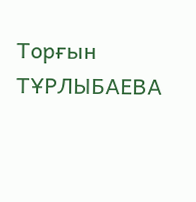Торғын ТҰРЛЫБАЕВА